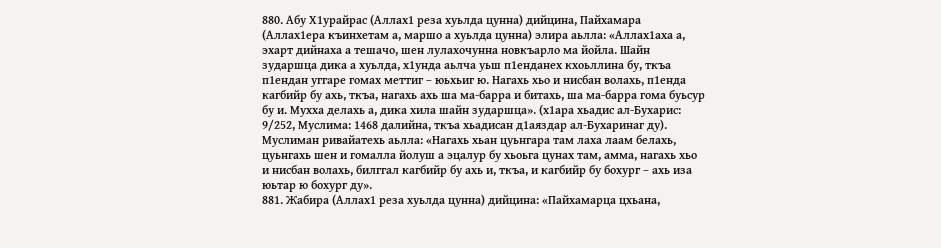880. Абу Х1урайрас (Аллах1 реза хуьлда цунна) дийцина, Пайхамара (Аллах1ера къинхетам а, маршо а хуьлда цунна) элира аьлла: «Аллах1аха а, эхарт дийнаха а тешачо, шен лулахочунна новкъарло ма йойла. Шайн зударшца дика а хуьлда, х1унда аьлча уьш п1енданех кхоьллина бу, ткъа п1ендан уггаре гомах меттиг – юьхьиг ю. Нагахь хьо и нисбан волахь, п1енда кагбийр бу ахь, ткъа, нагахь ахь ша ма-барра и битахь, ша ма-барра гома буьсур бу и. Мухха делахь а, дика хила шайн зударшца». (х1ара хьадис ал-Бухарис: 9/252, Муслима: 1468 далийна, ткъа хьадисан д1аяздар ал-Бухаринаг ду).
Муслиман ривайатехь аьлла: «Нагахь хьан цуьнгара там лаха лаам белахь, цуьнгахь шен и гомалла йолуш а эцалур бу хьоьга цунах там, амма, нагахь хьо и нисбан волахь, билггал кагбийр бу ахь и, ткъа, и кагбийр бу бохург – ахь иза юьтар ю бохург ду».
881. Жабира (Аллах1 реза хуьлда цунна) дийцина: «Пайхамарца цхьана,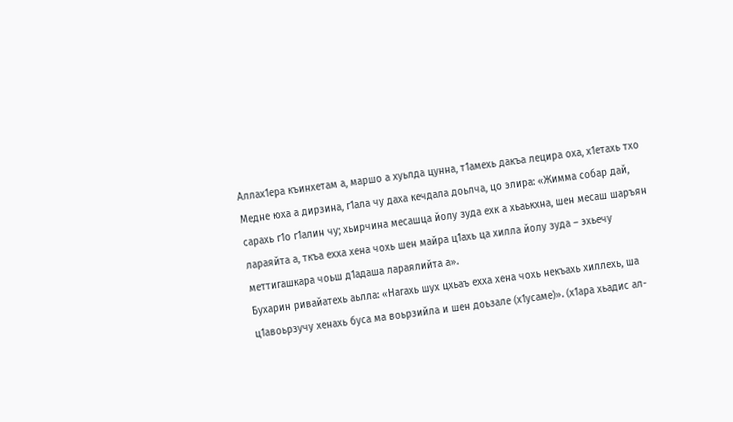Аллах1ера къинхетам а, маршо а хуьлда цунна, т1амехь дакъа лецира оха, х1етахь тхо Медне юха а дирзина, г1ала чу даха кечдала доьлча, цо элира: «Жимма собар дай, сарахь г1о г1алин чу; хьирчина месашца йолу зуда ехк а хьаькхна, шен месаш шаръян лараяйта а, ткъа ехха хена чохь шен майра ц1ахь ца хилла йолу зуда – эхьечу меттигашкара чоьш д1адаша лараялийта а».
Бухарин ривайатехь аьлла: «Нагахь шух цхьаъ ехха хена чохь некъахь хиллехь, ша ц1авоьрзучу хенахь буса ма воьрзийла и шен доьзале (х1усаме)». (х1ара хьадис ал-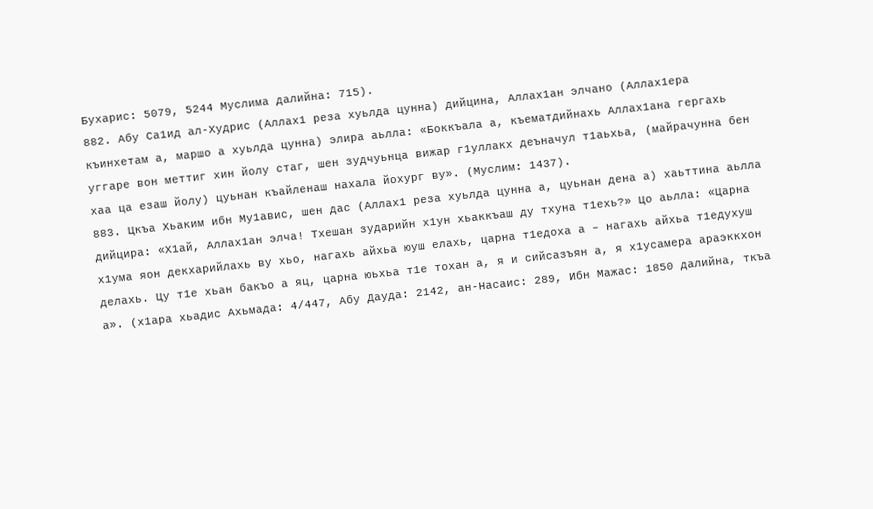Бухарис: 5079, 5244 Муслима далийна: 715).
882. Абу Са1ид ал-Худрис (Аллах1 реза хуьлда цунна) дийцина, Аллах1ан элчано (Аллах1ера къинхетам а, маршо а хуьлда цунна) элира аьлла: «Боккъала а, къематдийнахь Аллах1ана гергахь уггаре вон меттиг хин йолу стаг, шен зудчуьнца вижар г1уллакх деъначул т1аьхьа, (майрачунна бен хаа ца езаш йолу) цуьнан къайленаш нахала йохург ву». (Муслим: 1437).
883. Цкъа Хьаким ибн Му1авис, шен дас (Аллах1 реза хуьлда цунна а, цуьнан дена а) хаьттина аьлла дийцира: «Х1ай, Аллах1ан элча! Тхешан зударийн х1ун хьаккъаш ду тхуна т1ехь?» Цо аьлла: «Царна х1ума яон декхарийлахь ву хьо, нагахь айхьа юуш елахь, царна т1едоха а – нагахь айхьа т1едухуш делахь. Цу т1е хьан бакъо а яц, царна юьхьа т1е тохан а, я и сийсазъян а, я х1усамера араэккхон а». (х1ара хьадис Ахьмада: 4/447, Абу Дауда: 2142, ан-Насаис: 289, Ибн Мажас: 1850 далийна, ткъа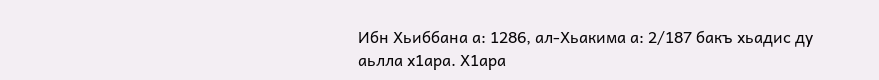Ибн Хьиббана а: 1286, ал-Хьакима а: 2/187 бакъ хьадис ду аьлла х1ара. Х1ара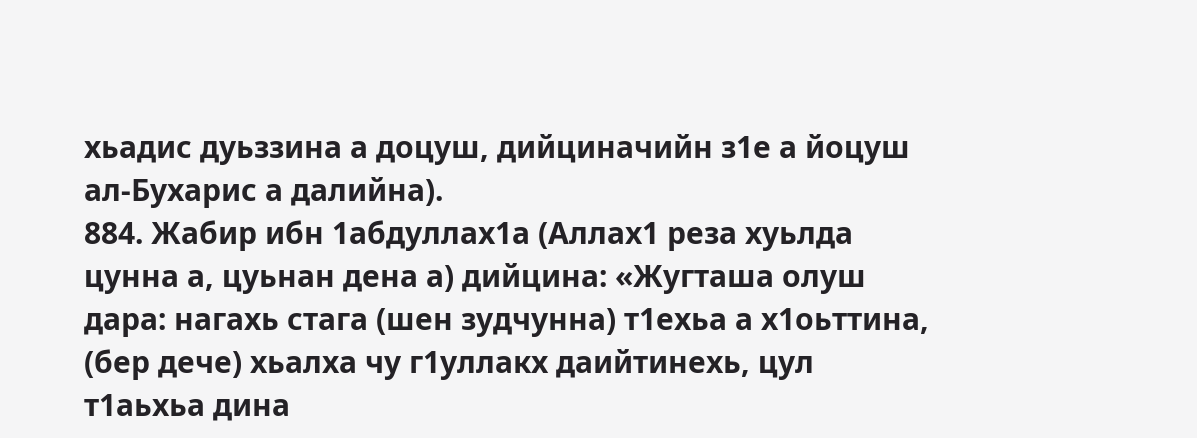хьадис дуьззина а доцуш, дийциначийн з1е а йоцуш ал-Бухарис а далийна).
884. Жабир ибн 1абдуллах1а (Аллах1 реза хуьлда цунна а, цуьнан дена а) дийцина: «Жугташа олуш дара: нагахь стага (шен зудчунна) т1ехьа а х1оьттина, (бер дече) хьалха чу г1уллакх даийтинехь, цул т1аьхьа дина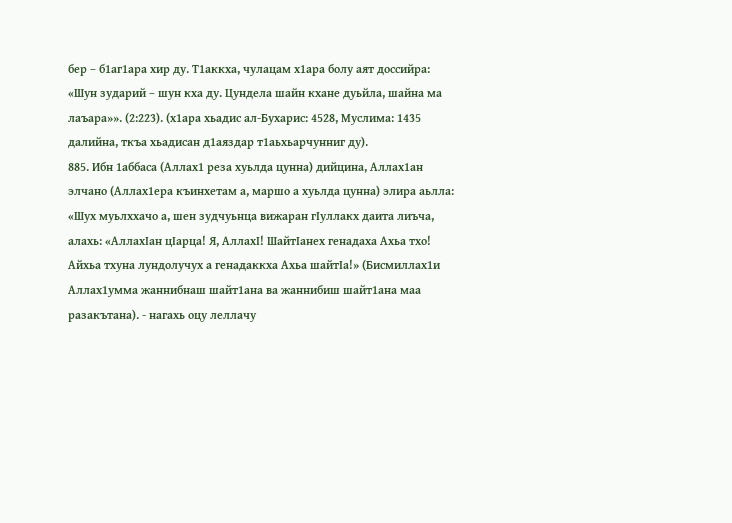бер – б1аг1ара хир ду. Т1аккха, чулацам х1ара болу аят доссийра: «Шун зударий – шун кха ду. Цундела шайн кхане дуьйла, шайна ма лаъара»». (2:223). (х1ара хьадис ал-Бухарис: 4528, Муслима: 1435 далийна, ткъа хьадисан д1аяздар т1аьхьарчунниг ду).
885. Ибн 1аббаса (Аллах1 реза хуьлда цунна) дийцина, Аллах1ан элчано (Аллах1ера къинхетам а, маршо а хуьлда цунна) элира аьлла: «Шух муьлххачо а, шен зудчуьнца вижаран гIуллакх даита лиъча, алахь: «АллахIан цIарца! Я, АллахI! ШайтIанех генадаха Ахьа тхо! Айхьа тхуна лундолучух а генадаккха Ахьа шайтIа!» (Бисмиллах1и Аллах1умма жаннибнаш шайт1ана ва жаннибиш шайт1ана маа разакътана). - нагахь оцу леллачу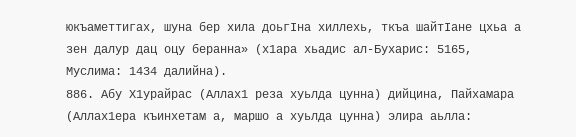юкъаметтигах, шуна бер хила доьгIна хиллехь, ткъа шайтIане цхьа а зен далур дац оцу беранна» (х1ара хьадис ал-Бухарис: 5165, Муслима: 1434 далийна).
886. Абу Х1урайрас (Аллах1 реза хуьлда цунна) дийцина, Пайхамара (Аллах1ера къинхетам а, маршо а хуьлда цунна) элира аьлла: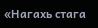«Нагахь стага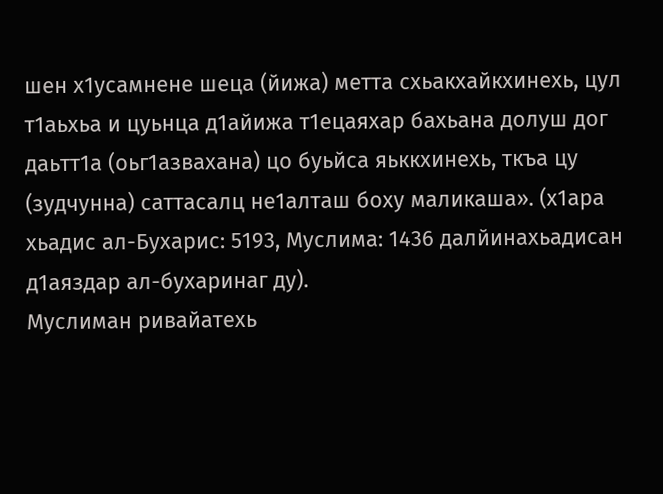шен х1усамнене шеца (йижа) метта схьакхайкхинехь, цул т1аьхьа и цуьнца д1айижа т1ецаяхар бахьана долуш дог даьтт1а (оьг1азвахана) цо буьйса яьккхинехь, ткъа цу (зудчунна) саттасалц не1алташ боху маликаша». (х1ара хьадис ал-Бухарис: 5193, Муслима: 1436 далйинахьадисан д1аяздар ал-бухаринаг ду).
Муслиман ривайатехь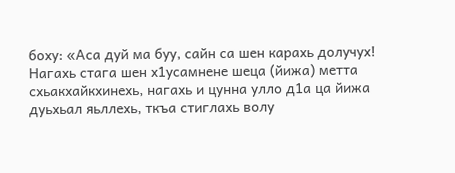боху: «Аса дуй ма буу, сайн са шен карахь долучух! Нагахь стага шен х1усамнене шеца (йижа) метта схьакхайкхинехь, нагахь и цунна улло д1а ца йижа дуьхьал яьллехь, ткъа стиглахь волу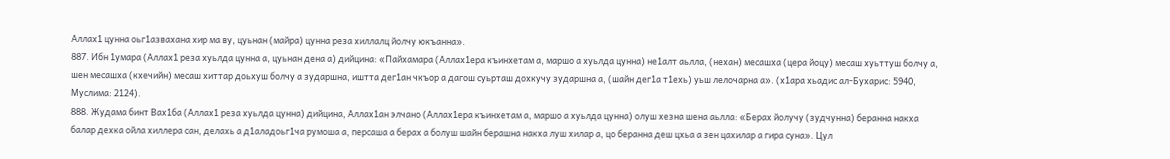Аллах1 цунна оьг1азвахана хир ма ву, цуьнан (майра) цунна реза хиллалц йолчу юкъанна».
887. Ибн 1умара (Аллах1 реза хуьлда цунна а, цуьнан дена а) дийцина: «Пайхамара (Аллах1ера къинхетам а, маршо а хуьлда цунна) не1алт аьлла, (нехан) месашха (цера йоцу) месаш хуьттуш болчу а, шен месашха (кхечийн) месаш хиттар доьхуш болчу а зударшна, иштта дег1ан чкъор а дагош суьрташ дохкучу зударшна а, (шайн дег1а т1ехь) уьш лелочарна а». (х1ара хьадис ал-Бухарис: 5940, Муслима: 2124).
888. Жудама бинт Вах1ба (Аллах1 реза хуьлда цунна) дийцина, Аллах1ан элчано (Аллах1ера къинхетам а, маршо а хуьлда цунна) олуш хезна шена аьлла: «Берах йолучу (зудчунна) беранна накха балар дехка ойла хиллера сан, делахь а д1аладоьг1ча румоша а, персаша а берах а болуш шайн берашна накха луш хилар а, цо беранна деш цхьа а зен цахилар а гира суна». Цул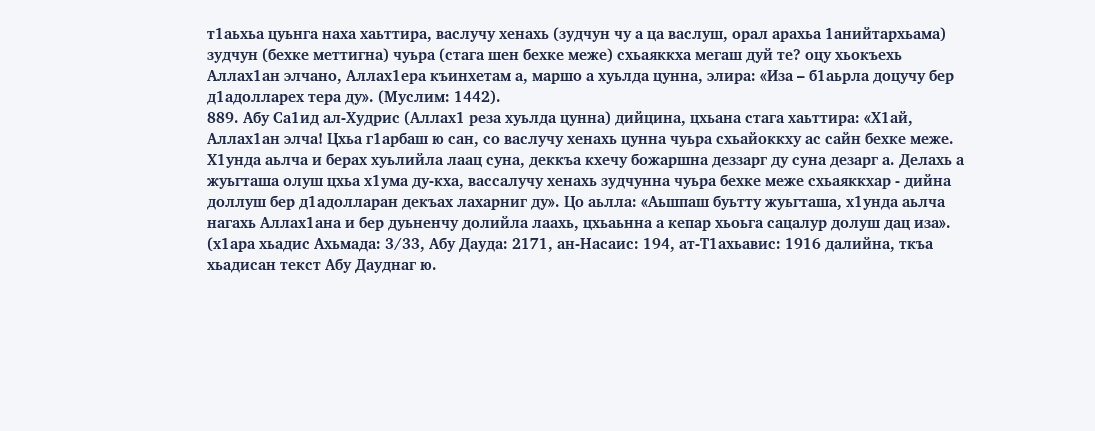т1аьхьа цуьнга наха хаьттира, васлучу хенахь (зудчун чу а ца васлуш, орал арахьа 1анийтархьама) зудчун (бехке меттигна) чуьра (стага шен бехке меже) схьаяккха мегаш дуй те? оцу хьокъехь Аллах1ан элчано, Аллах1ера къинхетам а, маршо а хуьлда цунна, элира: «Иза – б1аьрла доцучу бер д1адолларех тера ду». (Муслим: 1442).
889. Абу Са1ид ал-Худрис (Аллах1 реза хуьлда цунна) дийцина, цхьана стага хаьттира: «Х1ай, Аллах1ан элча! Цхьа г1арбаш ю сан, со васлучу хенахь цунна чуьра схьайоккху ас сайн бехке меже. Х1унда аьлча и берах хуьлийла лаац суна, деккъа кхечу божаршна деззарг ду суна дезарг а. Делахь а жуьгташа олуш цхьа х1ума ду-кха, вассалучу хенахь зудчунна чуьра бехке меже схьаяккхар - дийна доллуш бер д1адолларан декъах лахарниг ду». Цо аьлла: «Аьшпаш буьтту жуьгташа, х1унда аьлча нагахь Аллах1ана и бер дуьненчу долийла лаахь, цхьаьнна а кепар хьоьга сацалур долуш дац иза». (х1ара хьадис Ахьмада: 3/33, Абу Дауда: 2171, ан-Насаис: 194, ат-Т1ахьавис: 1916 далийна, ткъа хьадисан текст Абу Дауднаг ю.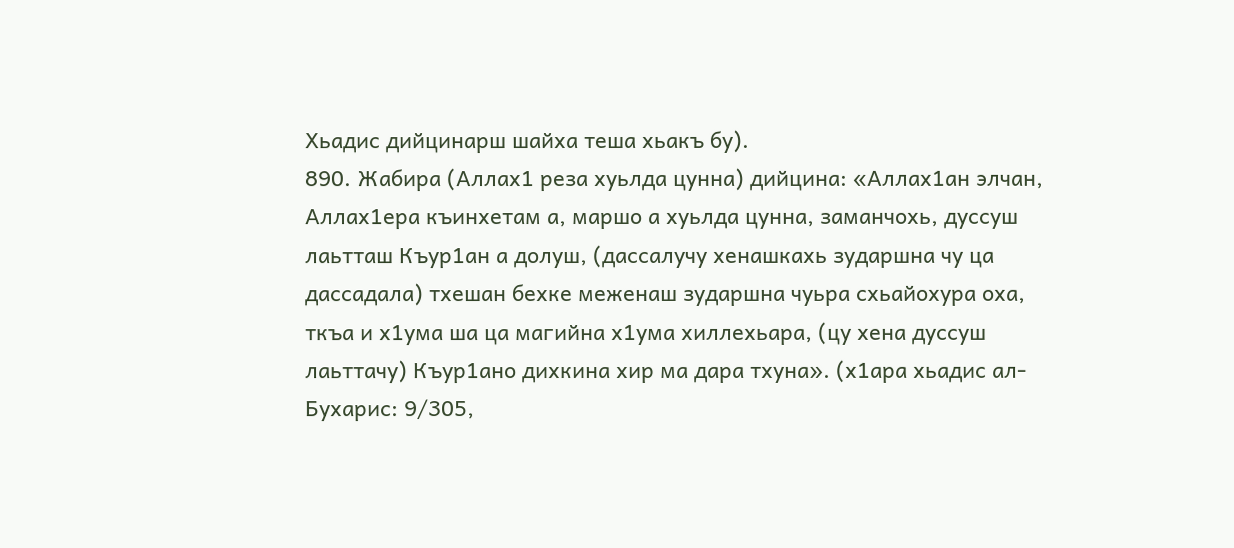Хьадис дийцинарш шайха теша хьакъ бу).
890. Жабира (Аллах1 реза хуьлда цунна) дийцина: «Аллах1ан элчан, Аллах1ера къинхетам а, маршо а хуьлда цунна, заманчохь, дуссуш лаьтташ Къур1ан а долуш, (дассалучу хенашкахь зударшна чу ца дассадала) тхешан бехке меженаш зударшна чуьра схьайохура оха, ткъа и х1ума ша ца магийна х1ума хиллехьара, (цу хена дуссуш лаьттачу) Къур1ано дихкина хир ма дара тхуна». (х1ара хьадис ал-Бухарис: 9/305,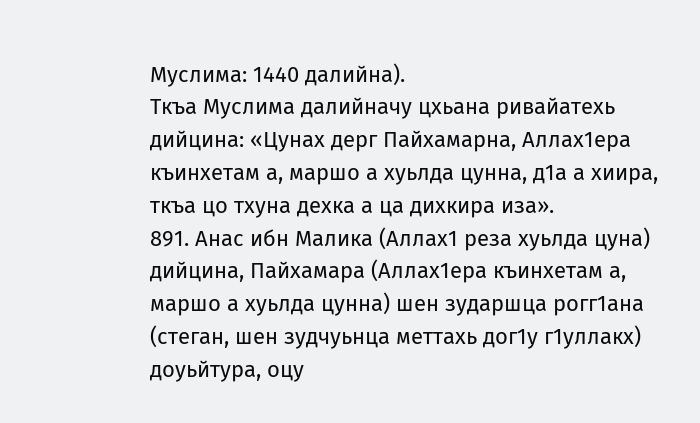Муслима: 1440 далийна).
Ткъа Муслима далийначу цхьана ривайатехь дийцина: «Цунах дерг Пайхамарна, Аллах1ера къинхетам а, маршо а хуьлда цунна, д1а а хиира, ткъа цо тхуна дехка а ца дихкира иза».
891. Анас ибн Малика (Аллах1 реза хуьлда цуна) дийцина, Пайхамара (Аллах1ера къинхетам а, маршо а хуьлда цунна) шен зударшца рогг1ана (стеган, шен зудчуьнца меттахь дог1у г1уллакх) доуьйтура, оцу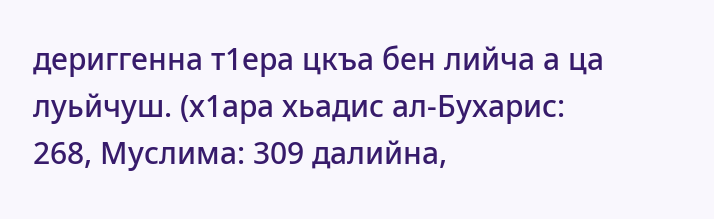дериггенна т1ера цкъа бен лийча а ца луьйчуш. (х1ара хьадис ал-Бухарис: 268, Муслима: 309 далийна,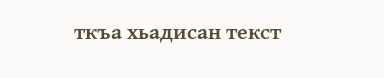ткъа хьадисан текст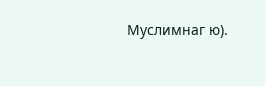Муслимнаг ю).